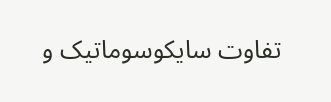تفاوت سایکوسوماتیک و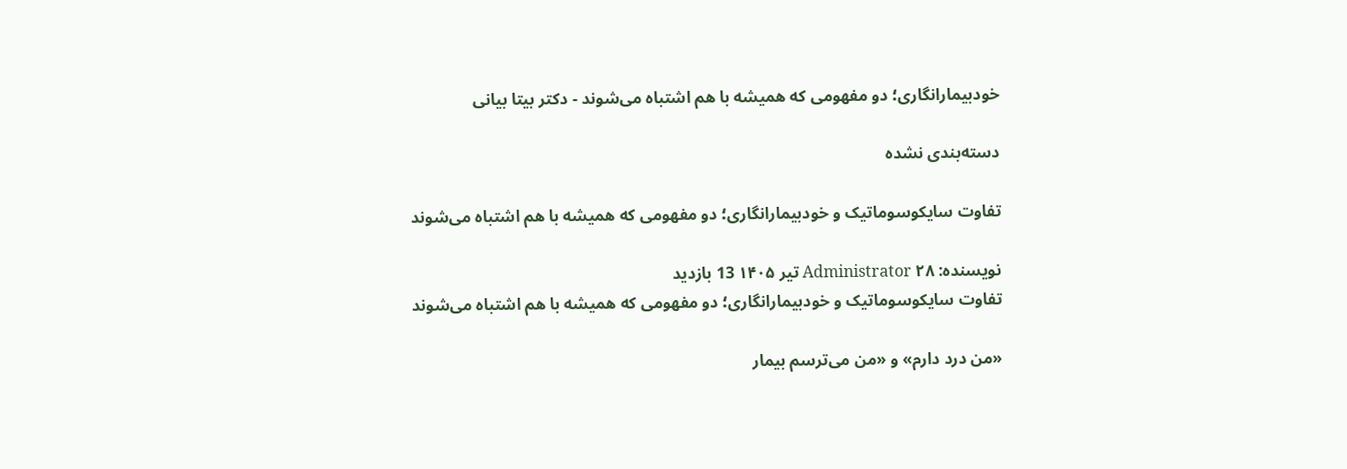خودبیمارانگاری؛ دو مفهومی که همیشه با هم اشتباه می‌شوند - دکتر بیتا بیانی

دسته‌بندی نشده

تفاوت سایکوسوماتیک و خودبیمارانگاری؛ دو مفهومی که همیشه با هم اشتباه می‌شوند

نویسنده: Administrator ۲۸ تیر ۱۴۰۵ 13 بازدید
تفاوت سایکوسوماتیک و خودبیمارانگاری؛ دو مفهومی که همیشه با هم اشتباه می‌شوند

«من درد دارم» و «من می‌ترسم بیمار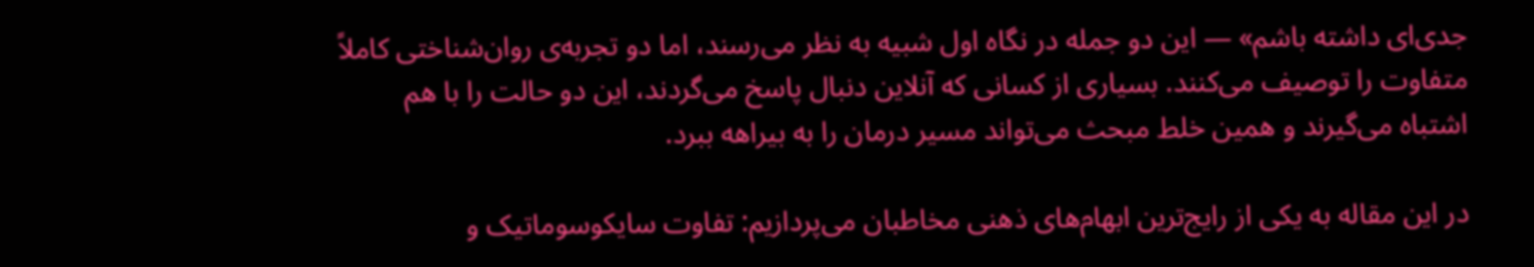جدی‌ای داشته باشم» — این دو جمله در نگاه اول شبیه به نظر می‌رسند، اما دو تجربه‌ی روان‌شناختی کاملاً متفاوت را توصیف می‌کنند. بسیاری از کسانی که آنلاین دنبال پاسخ می‌گردند، این دو حالت را با هم اشتباه می‌گیرند و همین خلط مبحث می‌تواند مسیر درمان را به بیراهه ببرد.

در این مقاله به یکی از رایج‌ترین ابهام‌های ذهنی مخاطبان می‌پردازیم: تفاوت سایکوسوماتیک و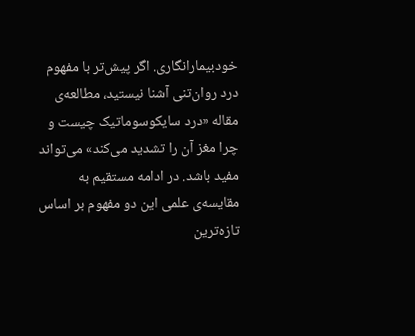خودبیمارانگاری. اگر پیش‌تر با مفهوم درد روان‌تنی آشنا نیستید، مطالعه‌ی مقاله «درد سایکوسوماتیک چیست و چرا مغز آن را تشدید می‌کند» می‌تواند مفید باشد. در ادامه مستقیم به مقایسه‌ی علمی این دو مفهوم بر اساس تازه‌ترین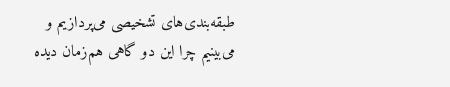طبقه‌بندی‌های تشخیصی می‌پردازیم و می‌بینیم چرا این دو گاهی هم‌زمان دیده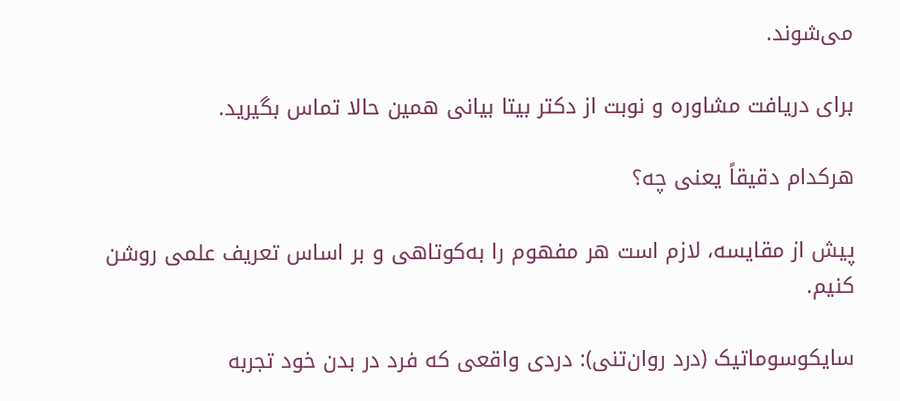می‌شوند.

برای دریافت مشاوره و نوبت از دکتر بیتا بیانی همین حالا تماس بگیرید.

هرکدام دقیقاً یعنی چه؟

پیش از مقایسه، لازم است هر مفهوم را به‌کوتاهی و بر اساس تعریف علمی روشن کنیم.

سایکوسوماتیک (درد روان‌تنی): دردی واقعی که فرد در بدن خود تجربه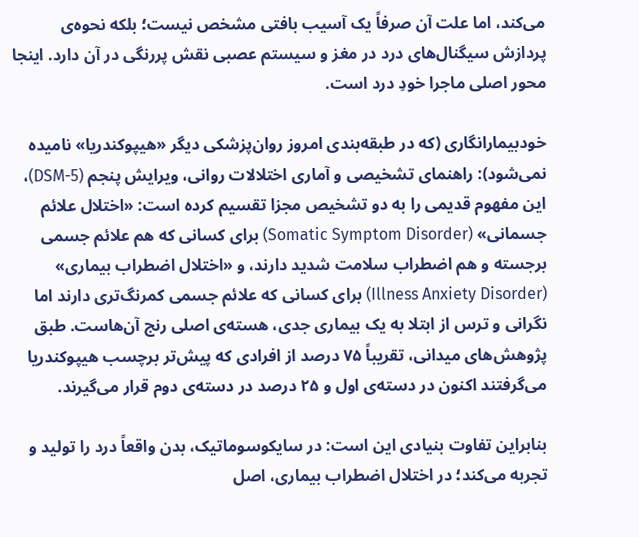می‌کند، اما علت آن صرفاً یک آسیب بافتی مشخص نیست؛ بلکه نحوه‌ی پردازش سیگنال‌های درد در مغز و سیستم عصبی نقش پررنگی در آن دارد. اینجا محور اصلی ماجرا خودِ درد است.

خودبیمارانگاری (که در طبقه‌بندی امروز روان‌پزشکی دیگر «هیپوکندریا» نامیده نمی‌شود): راهنمای تشخیصی و آماری اختلالات روانی، ویرایش پنجم (DSM-5)، این مفهوم قدیمی را به دو تشخیص مجزا تقسیم کرده است: «اختلال علائم جسمانی» (Somatic Symptom Disorder) برای کسانی که هم علائم جسمی برجسته و هم اضطراب سلامت شدید دارند، و «اختلال اضطراب بیماری» (Illness Anxiety Disorder) برای کسانی که علائم جسمی کمرنگ‌تری دارند اما نگرانی و ترس از ابتلا به یک بیماری جدی، هسته‌ی اصلی رنج آن‌هاست. طبق پژوهش‌های میدانی، تقریباً ۷۵ درصد از افرادی که پیش‌تر برچسب هیپوکندریا می‌گرفتند اکنون در دسته‌ی اول و ۲۵ درصد در دسته‌ی دوم قرار می‌گیرند.

بنابراین تفاوت بنیادی این است: در سایکوسوماتیک، بدن واقعاً درد را تولید و تجربه می‌کند؛ در اختلال اضطراب بیماری، اصل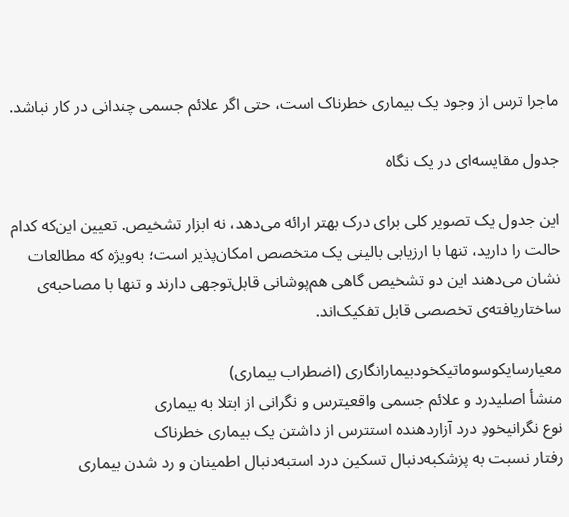ماجرا ترس از وجود یک بیماری خطرناک است، حتی اگر علائم جسمی چندانی در کار نباشد.

جدول مقایسه‌ای در یک نگاه

این جدول یک تصویر کلی برای درک بهتر ارائه می‌دهد، نه ابزار تشخیص. تعیین این‌که کدام حالت را دارید، تنها با ارزیابی بالینی یک متخصص امکان‌پذیر است؛ به‌ویژه که مطالعات نشان می‌دهند این دو تشخیص گاهی هم‌پوشانی قابل‌توجهی دارند و تنها با مصاحبه‌ی ساختاریافته‌ی تخصصی قابل تفکیک‌اند.

معیارسایکوسوماتیکخودبیمارانگاری (اضطراب بیماری)
منشأ اصلیدرد و علائم جسمی واقعیترس و نگرانی از ابتلا به بیماری
نوع نگرانیخودِ درد آزاردهنده استترس از داشتن یک بیماری خطرناک
رفتار نسبت به پزشکبه‌دنبال تسکین درد استبه‌دنبال اطمینان و رد شدن بیماری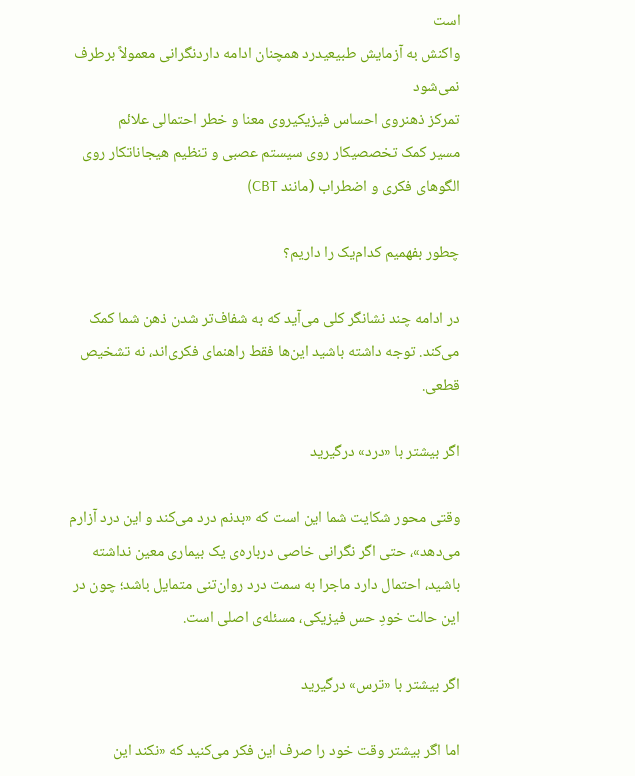است
واکنش به آزمایش طبیعیدرد همچنان ادامه داردنگرانی معمولاً برطرف نمی‌شود
تمرکز ذهنروی احساس فیزیکیروی معنا و خطر احتمالی علائم
مسیر کمک تخصصیکار روی سیستم عصبی و تنظیم هیجاناتکار روی الگوهای فکری و اضطراب (مانند CBT)

چطور بفهمیم کدام‌یک را داریم؟

در ادامه چند نشانگر کلی می‌آید که به شفاف‌تر شدن ذهن شما کمک می‌کند. توجه داشته باشید این‌ها فقط راهنمای فکری‌اند، نه تشخیص قطعی.

اگر بیشتر با «درد» درگیرید

وقتی محور شکایت شما این است که «بدنم درد می‌کند و این درد آزارم می‌دهد»، حتی اگر نگرانی خاصی درباره‌ی یک بیماری معین نداشته باشید، احتمال دارد ماجرا به سمت درد روان‌تنی متمایل باشد؛ چون در این حالت خودِ حس فیزیکی، مسئله‌ی اصلی است.

اگر بیشتر با «ترس» درگیرید

اما اگر بیشتر وقت خود را صرف این فکر می‌کنید که «نکند این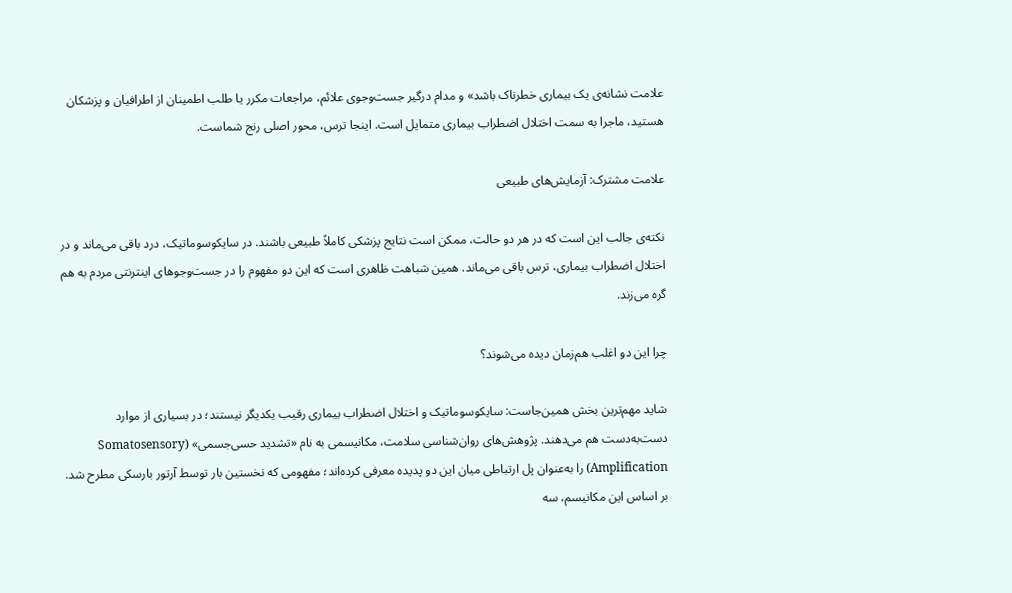علامت نشانه‌ی یک بیماری خطرناک باشد» و مدام درگیر جست‌وجوی علائم، مراجعات مکرر یا طلب اطمینان از اطرافیان و پزشکان هستید، ماجرا به سمت اختلال اضطراب بیماری متمایل است. اینجا ترس، محور اصلی رنج شماست.

علامت مشترک: آزمایش‌های طبیعی

نکته‌ی جالب این است که در هر دو حالت، ممکن است نتایج پزشکی کاملاً طبیعی باشند. در سایکوسوماتیک، درد باقی می‌ماند و در اختلال اضطراب بیماری، ترس باقی می‌ماند. همین شباهت ظاهری است که این دو مفهوم را در جست‌وجوهای اینترنتی مردم به هم گره می‌زند.

چرا این دو اغلب هم‌زمان دیده می‌شوند؟

شاید مهم‌ترین بخش همین‌جاست: سایکوسوماتیک و اختلال اضطراب بیماری رقیب یکدیگر نیستند؛ در بسیاری از موارد دست‌به‌دست هم می‌دهند. پژوهش‌های روان‌شناسی سلامت، مکانیسمی به نام «تشدید حسی‌جسمی» (Somatosensory Amplification) را به‌عنوان پل ارتباطی میان این دو پدیده معرفی کرده‌اند؛ مفهومی که نخستین بار توسط آرتور بارسکی مطرح شد. بر اساس این مکانیسم، سه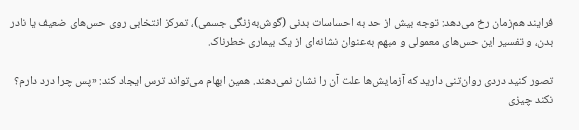فرایند هم‌زمان رخ می‌دهد: توجه بیش از حد به احساسات بدنی (گوش‌به‌زنگی جسمی)، تمرکز انتخابی روی حس‌های ضعیف یا نادر بدن، و تفسیر این حس‌های معمولی و مبهم به‌عنوان نشانه‌ای از یک بیماری خطرناک.

تصور کنید دردی روان‌تنی دارید که آزمایش‌ها علت آن را نشان نمی‌دهند. همین ابهام می‌تواند ترس ایجاد کند: «پس چرا درد دارم؟ نکند چیزی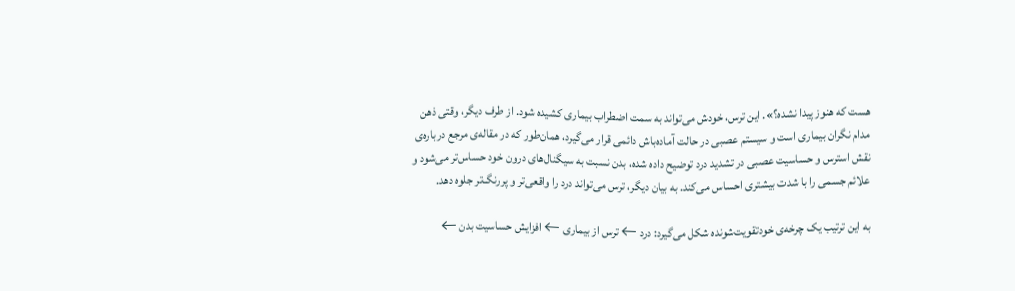هست که هنوز پیدا نشده؟». این ترس، خودش می‌تواند به سمت اضطراب بیماری کشیده شود. از طرف دیگر، وقتی ذهن مدام نگران بیماری است و سیستم عصبی در حالت آماده‌باش دائمی قرار می‌گیرد، همان‌طور که در مقاله‌ی مرجع درباره‌ی نقش استرس و حساسیت عصبی در تشدید درد توضیح داده شده، بدن نسبت به سیگنال‌های درون خود حساس‌تر می‌شود و علائم جسمی را با شدت بیشتری احساس می‌کند. به بیان دیگر، ترس می‌تواند درد را واقعی‌تر و پررنگ‌تر جلوه دهد.

به این ترتیب یک چرخه‌ی خودتقویت‌شونده شکل می‌گیرد: درد ← ترس از بیماری ← افزایش حساسیت بدن ←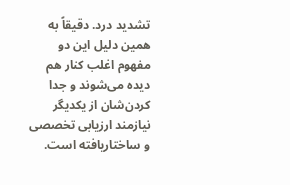تشدید درد. دقیقاً به همین دلیل این دو مفهوم اغلب کنار هم دیده می‌شوند و جدا کردن‌شان از یکدیگر نیازمند ارزیابی تخصصی و ساختاریافته است.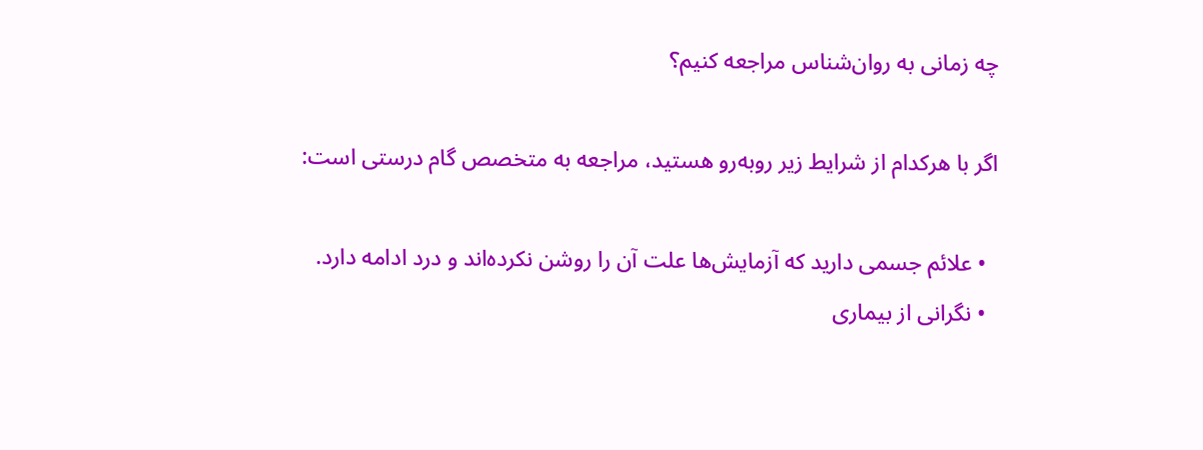چه زمانی به روان‌شناس مراجعه کنیم؟

اگر با هرکدام از شرایط زیر روبه‌رو هستید، مراجعه به متخصص گام درستی است:

  • علائم جسمی دارید که آزمایش‌ها علت آن را روشن نکرده‌اند و درد ادامه دارد.
  • نگرانی از بیماری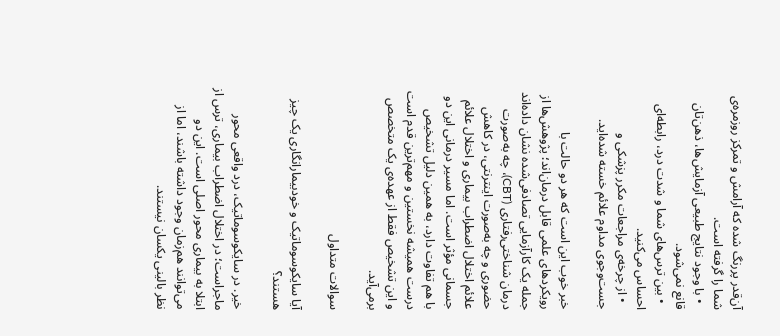آن‌قدر پررنگ شده که آرامش و تمرکز روزمره‌ی شما را گرفته است.
  • با وجود نتایج طبیعی آزمایش‌ها، ذهن‌تان قانع نمی‌شود.
  • بین ترس‌های شما و شدت درد، رابطه‌ای احساس می‌کنید.
  • از چرخه‌ی مراجعات مکرر پزشکی و جست‌وجوی مداوم علائم خسته شده‌اید.

خبر خوب این است که هر دو حالت با رویکردهای علمی قابل درمان‌اند؛ پژوهش‌ها از جمله یک کارآزمایی تصادفی‌شده نشان داده‌اند درمان شناختی‌رفتاری (CBT)، چه به‌صورت حضوری و چه به‌صورت اینترنتی، در کاهش علائم اختلال اضطراب بیماری و اختلال علائم جسمانی مؤثر است. اما مسیر درمانی این دو با هم تفاوت دارد، به همین دلیل تشخیص درست همیشه نخستین و مهم‌ترین قدم است و این تشخیص فقط از عهده‌ی یک متخصص برمی‌آید.

سوالات متداول

آیا سایکوسوماتیک و خودبیمارانگاری یک چیز هستند؟

خیر. در سایکوسوماتیک، درد واقعی محور ماجراست؛ در اختلال اضطراب بیماری، ترس از ابتلا به بیماری محور اصلی است. این دو می‌توانند هم‌زمان وجود داشته باشند، اما از نظر بالینی یکسان نیستند.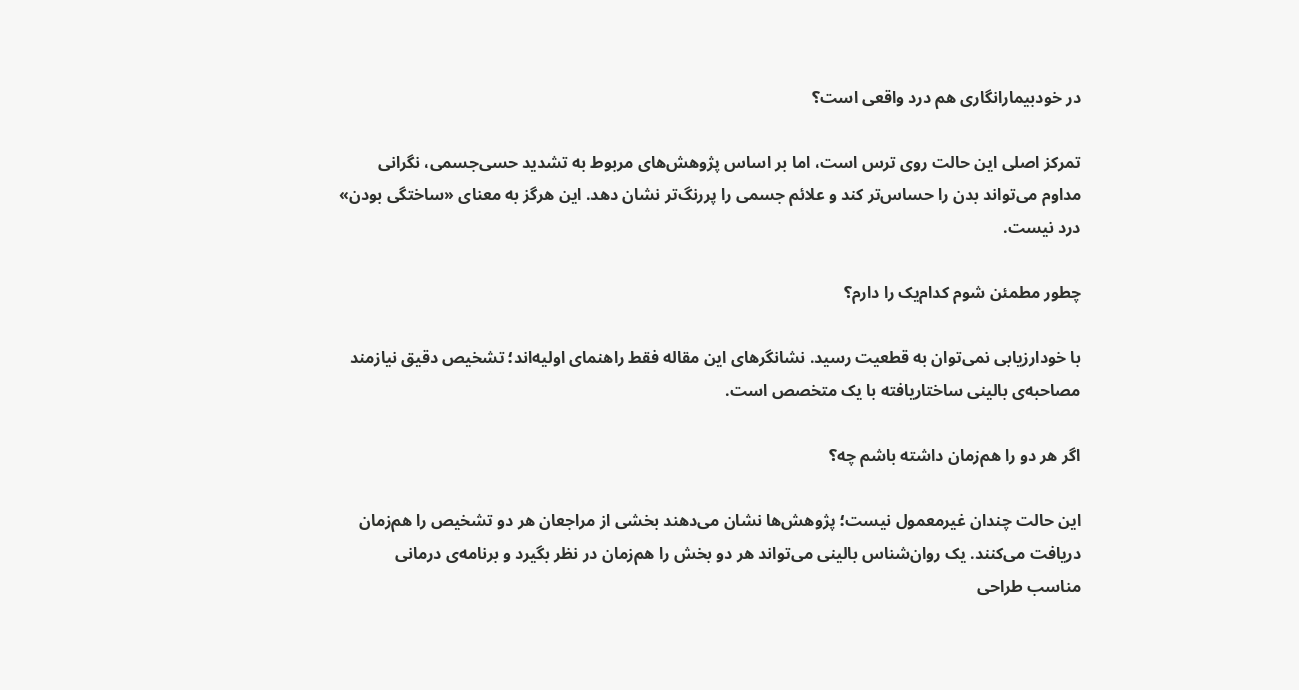در خودبیمارانگاری هم درد واقعی است؟

تمرکز اصلی این حالت روی ترس است، اما بر اساس پژوهش‌های مربوط به تشدید حسی‌جسمی، نگرانی مداوم می‌تواند بدن را حساس‌تر کند و علائم جسمی را پررنگ‌تر نشان دهد. این هرگز به معنای «ساختگی بودن» درد نیست.

چطور مطمئن شوم کدام‌یک را دارم؟

با خودارزیابی نمی‌توان به قطعیت رسید. نشانگرهای این مقاله فقط راهنمای اولیه‌اند؛ تشخیص دقیق نیازمند مصاحبه‌ی بالینی ساختاریافته با یک متخصص است.

اگر هر دو را هم‌زمان داشته باشم چه؟

این حالت چندان غیرمعمول نیست؛ پژوهش‌ها نشان می‌دهند بخشی از مراجعان هر دو تشخیص را هم‌زمان دریافت می‌کنند. یک روان‌شناس بالینی می‌تواند هر دو بخش را هم‌زمان در نظر بگیرد و برنامه‌ی درمانی مناسب طراحی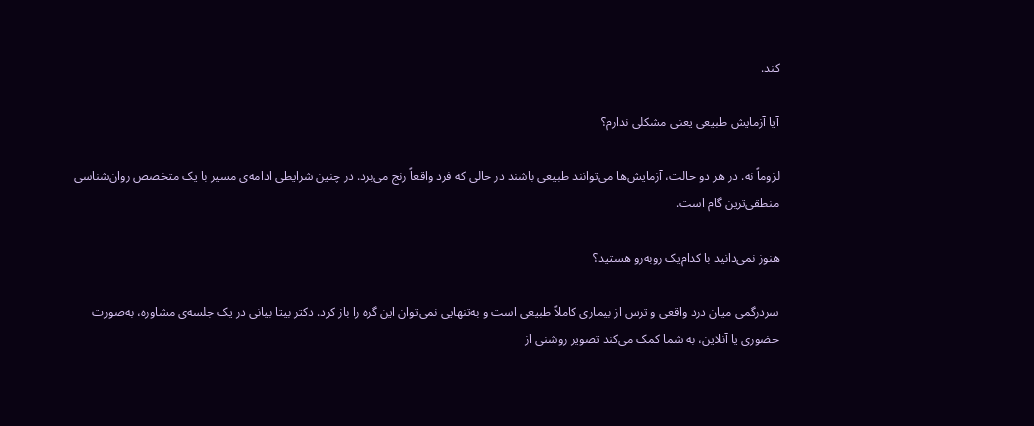کند.

آیا آزمایش طبیعی یعنی مشکلی ندارم؟

لزوماً نه. در هر دو حالت، آزمایش‌ها می‌توانند طبیعی باشند در حالی که فرد واقعاً رنج می‌برد. در چنین شرایطی ادامه‌ی مسیر با یک متخصص روان‌شناسی منطقی‌ترین گام است.

هنوز نمی‌دانید با کدام‌یک روبه‌رو هستید؟

سردرگمی میان درد واقعی و ترس از بیماری کاملاً طبیعی است و به‌تنهایی نمی‌توان این گره را باز کرد. دکتر بیتا بیانی در یک جلسه‌ی مشاوره، به‌صورت حضوری یا آنلاین، به شما کمک می‌کند تصویر روشنی از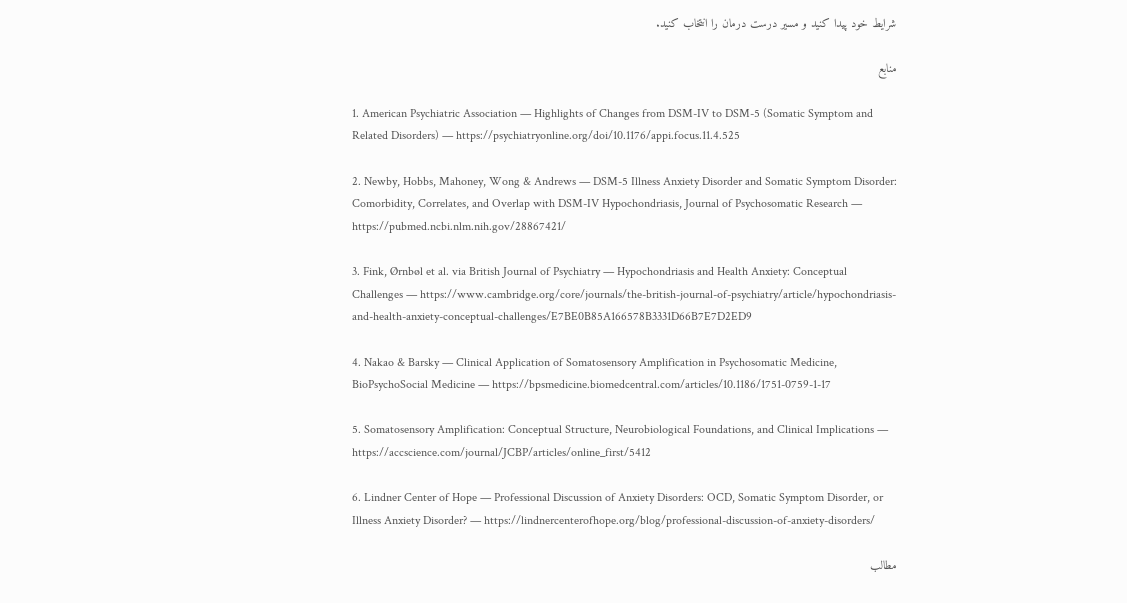شرایط خود پیدا کنید و مسیر درست درمان را انتخاب کنید.

منابع

1. American Psychiatric Association — Highlights of Changes from DSM-IV to DSM-5 (Somatic Symptom and Related Disorders) — https://psychiatryonline.org/doi/10.1176/appi.focus.11.4.525

2. Newby, Hobbs, Mahoney, Wong & Andrews — DSM-5 Illness Anxiety Disorder and Somatic Symptom Disorder: Comorbidity, Correlates, and Overlap with DSM-IV Hypochondriasis, Journal of Psychosomatic Research — https://pubmed.ncbi.nlm.nih.gov/28867421/

3. Fink, Ørnbøl et al. via British Journal of Psychiatry — Hypochondriasis and Health Anxiety: Conceptual Challenges — https://www.cambridge.org/core/journals/the-british-journal-of-psychiatry/article/hypochondriasis-and-health-anxiety-conceptual-challenges/E7BE0B85A166578B3331D66B7E7D2ED9

4. Nakao & Barsky — Clinical Application of Somatosensory Amplification in Psychosomatic Medicine, BioPsychoSocial Medicine — https://bpsmedicine.biomedcentral.com/articles/10.1186/1751-0759-1-17

5. Somatosensory Amplification: Conceptual Structure, Neurobiological Foundations, and Clinical Implications — https://accscience.com/journal/JCBP/articles/online_first/5412

6. Lindner Center of Hope — Professional Discussion of Anxiety Disorders: OCD, Somatic Symptom Disorder, or Illness Anxiety Disorder? — https://lindnercenterofhope.org/blog/professional-discussion-of-anxiety-disorders/

مطالب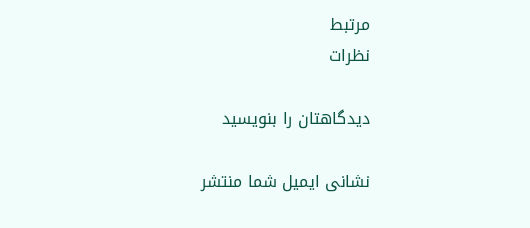مرتبط
نظرات

دیدگاهتان را بنویسید

نشانی ایمیل شما منتشر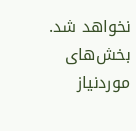نخواهد شد. بخش‌های موردنیاز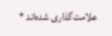علامت‌گذاری شده‌اند *